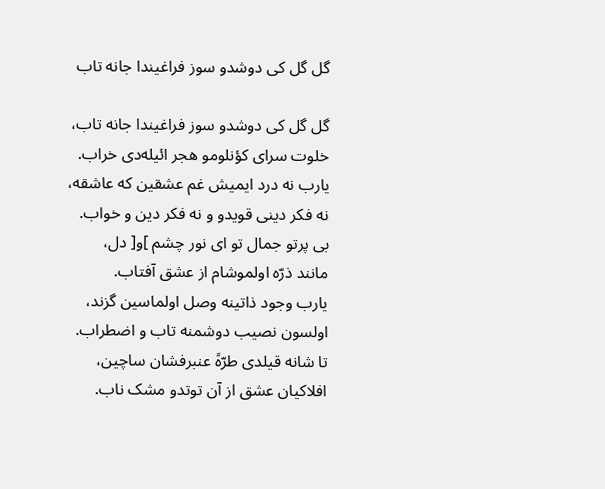گل گل کی دوشدو سوز فراغیندا جانه تاب

گل گل کی دوشدو سوز فراغیندا جانه تاب،
خلوت سرای کؤنلومو هجر ائیله‌دی خراب.
یارب نه درد ایمیش غم عشقین که عاشقه،
نه فکر دینی قویدو و نه فکر دین و خواب.
بی پرتو جمال تو ای نور چشم ]و[ دل،
مانند ذرّه اولموشام از عشق آفتاب.
یارب وجود ذاتینه وصل اولماسین گزند،
اولسون نصیب دوشمنه تاب و اضطراب.
تا شانه قیلدی طرّهً عنبرفشان ساچین،
افلاکیان عشق از آن توتدو مشک ناب.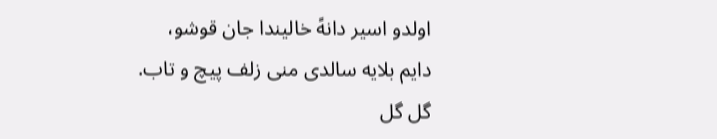اولدو اسیر دانهً خالیندا جان قوشو،
دایم بلایه سالدی منی زلف پیچ و تاب.
گل گل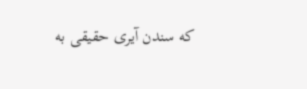که سندن آیری حقیقی به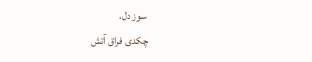سوز دل،
چکدی فراق آتش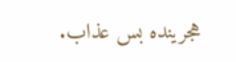هجرینده بس عذاب.